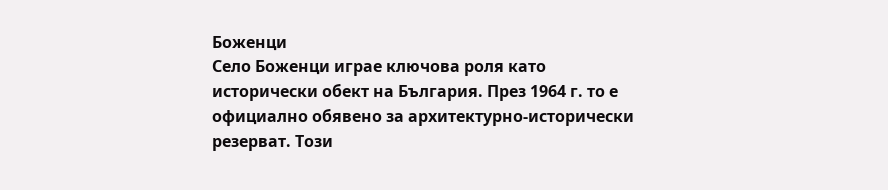Боженци
Село Боженци играе ключова роля като исторически обект на България. През 1964 г. то е официално обявено за архитектурно-исторически резерват. Този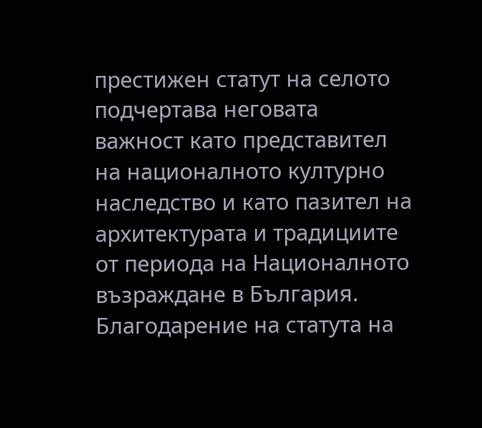престижен статут на селото подчертава неговата важност като представител на националното културно наследство и като пазител на архитектурата и традициите от периода на Националното възраждане в България.
Благодарение на статута на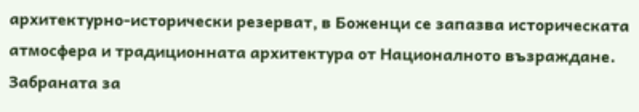архитектурно-исторически резерват, в Боженци се запазва историческата атмосфера и традиционната архитектура от Националното възраждане. Забраната за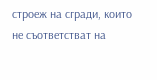строеж на сгради, които не съответстват на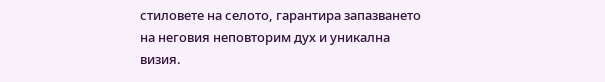стиловете на селото, гарантира запазването на неговия неповторим дух и уникална визия.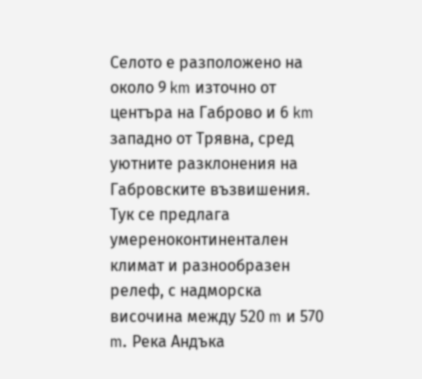Селото е разположено на около 9 km източно от центъра на Габрово и 6 km западно от Трявна, сред уютните разклонения на Габровските възвишения. Тук се предлага умереноконтинентален климат и разнообразен релеф, с надморска височина между 520 m и 570 m. Река Андъка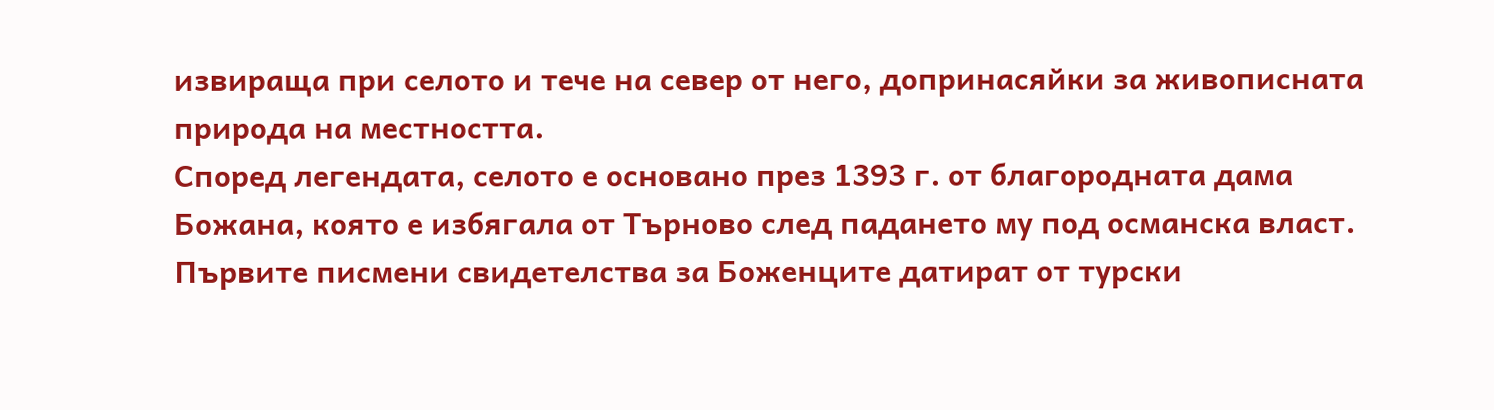извираща при селото и тече на север от него, допринасяйки за живописната природа на местността.
Според легендата, селото е основано през 1393 г. от благородната дама Божана, която е избягала от Търново след падането му под османска власт. Първите писмени свидетелства за Боженците датират от турски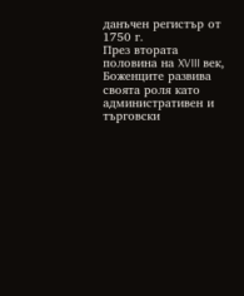данъчен регистър от 1750 г.
През втората половина на XVIII век, Боженците развива своята роля като административен и търговски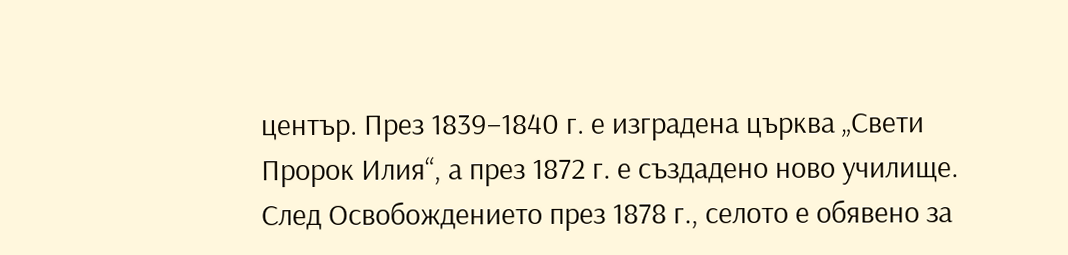център. През 1839–1840 г. е изградена църква „Свети Пророк Илия“, а през 1872 г. е създадено ново училище. След Освобождението през 1878 г., селото е обявено за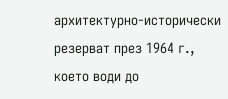архитектурно-исторически резерват през 1964 г., което води до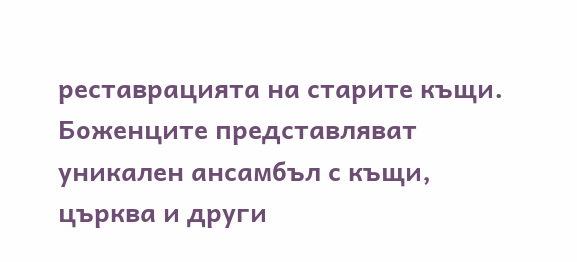реставрацията на старите къщи. Боженците представляват уникален ансамбъл с къщи, църква и други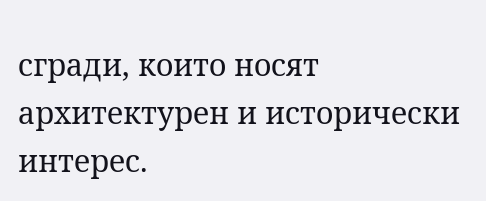сгради, които носят архитектурен и исторически интерес.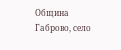Община Габрово, село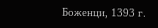Боженци, 1393 г.